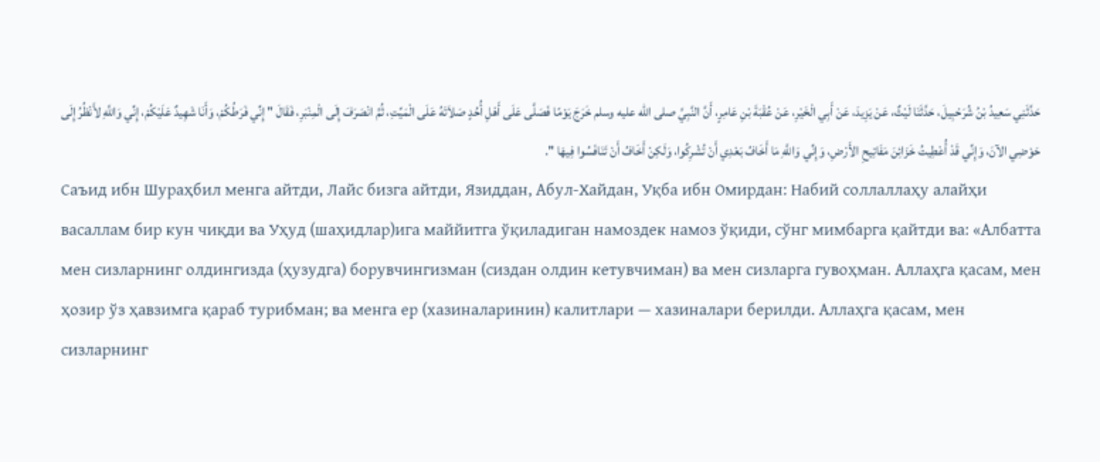حَدَّثَنِي سَعِيدُ بْنُ شُرَحْبِيلَ، حَدَّثَنَا لَيْثٌ، عَنْ يَزِيدَ، عَنْ أَبِي الْخَيْرِ، عَنْ عُقْبَةَ بْنِ عَامِرٍ، أَنَّ النَّبِيَّ صلى الله عليه وسلم خَرَجَ يَوْمًا فَصَلَّى عَلَى أَهْلِ أُحُدٍ صَلاَتَهُ عَلَى الْمَيِّتِ، ثُمَّ انْصَرَفَ إِلَى الْمِنْبَرِ، فَقَالَ " إِنِّي فَرَطُكُمْ، وَأَنَا شَهِيدٌ عَلَيْكُمْ، إِنِّي وَاللَّهِ لأَنْظُرُ إِلَى حَوْضِي الآنَ، وَإِنِّي قَدْ أُعْطِيتُ خَزَائِنَ مَفَاتِيحِ الأَرْضِ، وَإِنِّي وَاللَّهِ مَا أَخَافُ بَعْدِي أَنْ تُشْرِكُوا، وَلَكِنْ أَخَافُ أَنْ تَنَافَسُوا فِيهَا ".
Саъид ибн Шураҳбил менга айтди, Лайс бизга айтди, Язиддан, Абул-Хайдан, Уқба ибн Омирдан: Набий соллаллаҳу алайҳи васаллам бир кун чиқди ва Уҳуд (шаҳидлар)ига маййитга ўқиладиган намоздек намоз ўқиди, сўнг мимбарга қайтди ва: «Албатта мен сизларнинг олдингизда (ҳузудга) борувчингизман (сиздан олдин кетувчиман) ва мен сизларга гувоҳман. Аллаҳга қасам, мен ҳозир ўз ҳавзимга қараб турибман; ва менга ер (хазиналаринин) калитлари — хазиналари берилди. Аллаҳга қасам, мен сизларнинг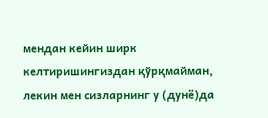мендан кейин ширк келтиришингиздан қўрқмайман, лекин мен сизларнинг у (дунё)да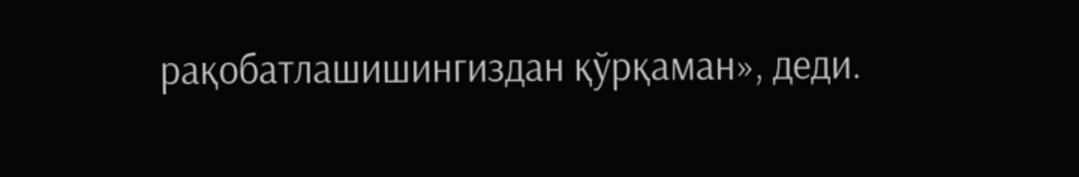рақобатлашишингиздан қўрқаман», деди.